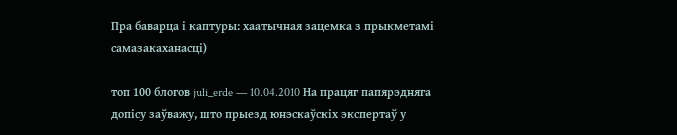Пра баварца і каптуры: хаатычная зацемка з прыкметамі самазакаханасці)

топ 100 блогов juli_erde — 10.04.2010 На працяг папярэдняга допісу заўважу, што прыезд юнэскаўскіх экспертаў у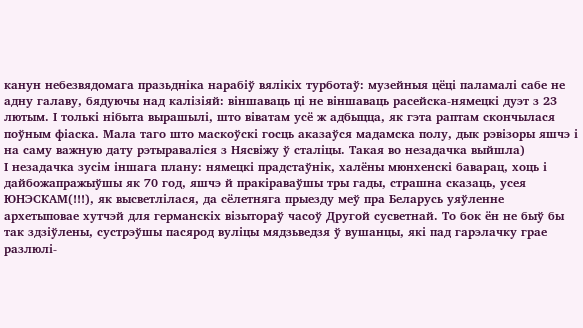канун небезвядомага празьдніка нарабіў вялікіх турботаў: музейныя цёці паламалі сабе не адну галаву, бядуючы над калізіяй: віншаваць ці не віншаваць расейска-нямецкі дуэт з 23 лютым. І толькі нібыта вырашылі, што віватам усё ж адбыцца, як гэта раптам скончылася поўным фіаска. Мала таго што маскоўскі госць аказаўся мадамска полу, дык рэвізоры яшчэ і на саму важную дату рэтыраваліся з Нясвіжу ў сталіцы. Такая во незадачка выйшла)
І незадачка зусім іншага плану: нямецкі прадстаўнік, халёны мюнхенскі баварац, хоць і дайбожапражыўшы як 70 год, яшчэ й пракіраваўшы тры гады, страшна сказаць, усея ЮНЭСКАМ(!!!), як высветлілася, да сёлетняга прыезду меў пра Беларусь уяўленне архетыповае хутчэй для германскіх візытораў часоў Другой сусветнай. То бок ён не быў бы так здзіўлены, сустрэўшы пасярод вуліцы мядзьведзя ў вушанцы, які пад гарэлачку грае разлюлі-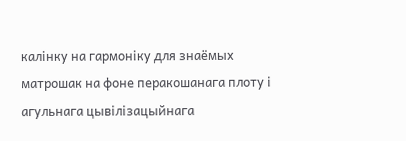калінку на гармоніку для знаёмых матрошак на фоне перакошанага плоту і агульнага цывілізацыйнага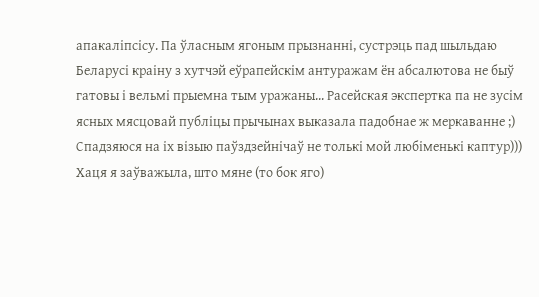апакаліпсісу. Па ўласным ягоным прызнанні, сустрэць пад шыльдаю Беларусі краіну з хутчэй еўрапейскім антуражам ён абсалютова не быў гатовы і вельмі прыемна тым уражаны... Расейская экспертка па не зусім ясных мясцовай публіцы прычынах выказала падобнае ж меркаванне ;)
Спадзяюся на іх візыю паўздзейнічаў не толькі мой любіменькі каптур))) Хаця я заўважыла, што мяне (то бок яго)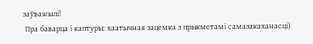заўважылі!
 Пра баварца і каптуры: хаатычная зацемка з прыкметамі самазакаханасці)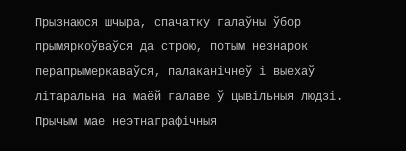Прызнаюся шчыра, спачатку галаўны ўбор прымяркоўваўся да строю, потым незнарок перапрымеркаваўся, палаканічнеў і выехаў літаральна на маёй галаве ў цывільныя людзі. Прычым мае неэтнаграфічныя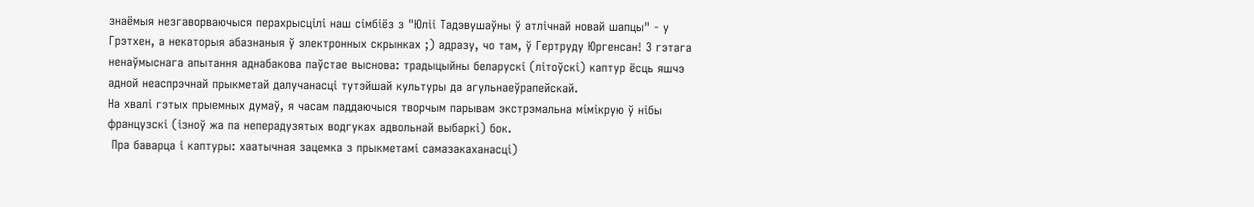знаёмыя незгаворваючыся перахрысцілі наш сімбіёз з "Юліі Тадэвушаўны ў атлічнай новай шапцы" - у Грэтхен, а некаторыя абазнаныя ў электронных скрынках ;) адразу, чо там, ў Гертруду Юргенсан! З гэтага ненаўмыснага апытання аднабакова паўстае выснова: традыцыйны беларускі (літоўскі) каптур ёсць яшчэ адной неаспрэчнай прыкметай далучанасці тутэйшай культуры да агульнаеўрапейскай.
На хвалі гэтых прыемных думаў, я часам паддаючыся творчым парывам экстрэмальна мімікрую ў нібы французскі (ізноў жа па неперадузятых водгуках адвольнай выбаркі) бок.
 Пра баварца і каптуры: хаатычная зацемка з прыкметамі самазакаханасці)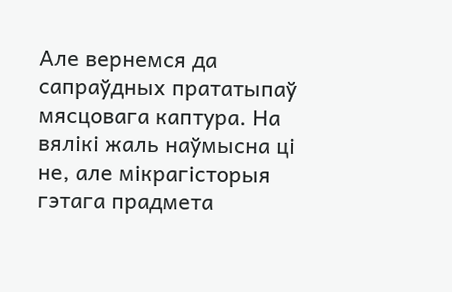Але вернемся да сапраўдных прататыпаў мясцовага каптура. На вялікі жаль наўмысна ці не, але мікрагісторыя гэтага прадмета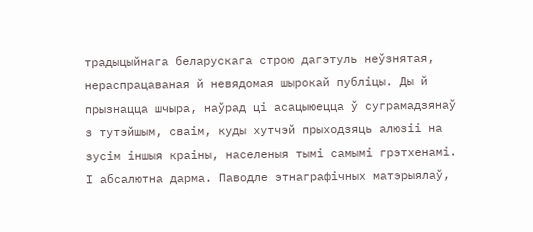традыцыйнага беларускага строю дагэтуль неўзнятая, нераспрацаваная й невядомая шырокай публіцы. Ды й прызнацца шчыра, наўрад ці асацыюецца ў суграмадзянаў з тутэйшым, сваім, куды хутчэй прыходзяць алюзіі на зусім іншыя краіны, населеныя тымі самымі грэтхенамі. І абсалютна дарма. Паводле этнаграфічных матэрыялаў,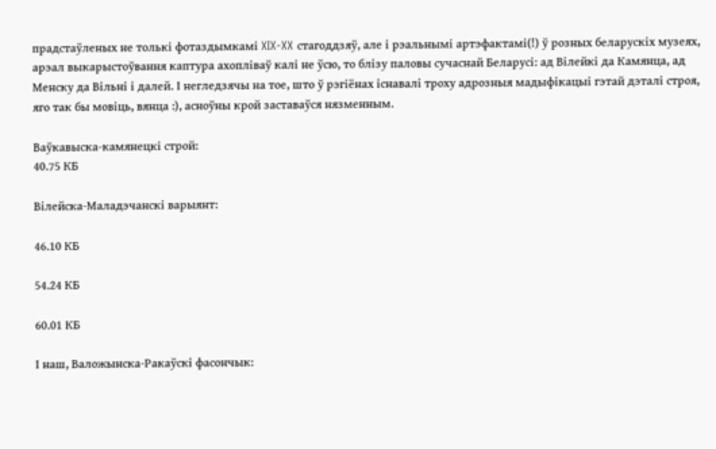прадстаўленых не толькі фотаздымкамі XIX-XX стагоддзяў, але і рэальнымі артэфактамі(!) ў розных беларускіх музеях, арэал выкарыстоўвання каптура ахопліваў калі не ўсю, то блізу паловы сучаснай Беларусі: ад Вілейкі да Камянца, ад Менску да Вільні і далей. І негледзячы на тое, што ў рэгіёнах існавалі троху адрозныя мадыфікацыі гэтай дэталі строя, яго так бы мовіць, вянца :), асноўны крой заставаўся нязменным.

Ваўкавыска-камянецкі строй:
40.75 КБ

Вілейска-Маладэчанскі варыянт:

46.10 КБ

54.24 КБ

60.01 КБ

І наш, Валожынска-Ракаўскі фасончык: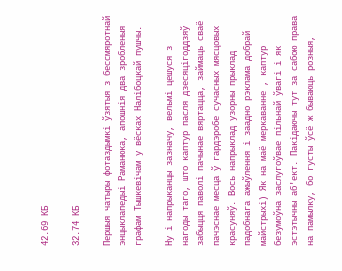42.69 КБ

32.74 КБ

Першыя чатыры фотаздымкі ўзятыя з бессмяротнай энцыклапедыі Раманюка, апошнія два зробленыя графам Тышкевічам у вёсках Налібоцкай пушчы.

Ну і напрыканцы зазначу, вельмі цешуся з нагоды таго, што каптур пасля дзесяцігоддзяў забыцця паволі пачынае вяртацца, займаць сваё пачэснае месца ў гардэробе сучасных мясцовых красуняў. Вось напрыклад узорны прыклад падобнага ажыўлення і заадно рэклама добрай майстрыхі) Як на маё меркаванне , каптур безумоўна заслугоўвае пільнай ўвагі і як эстэтычны аб'ект. Пакідаючы тут за сабою права на памылку, бо густы ўсё ж бываюць розныя,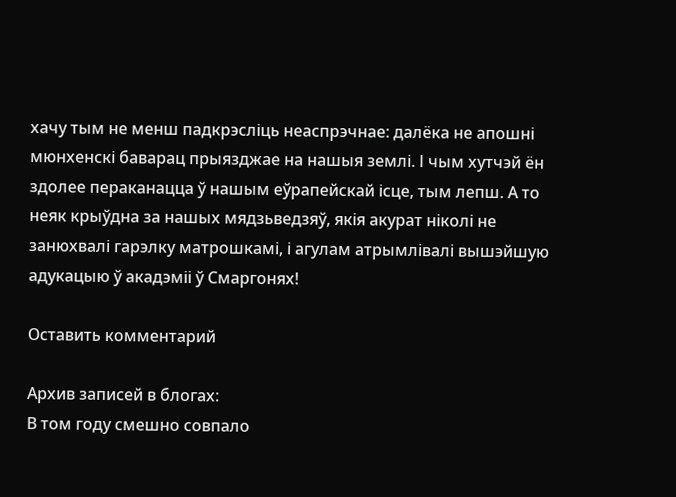хачу тым не менш падкрэсліць неаспрэчнае: далёка не апошні мюнхенскі баварац прыязджае на нашыя землі. І чым хутчэй ён здолее пераканацца ў нашым еўрапейскай ісце, тым лепш. А то неяк крыўдна за нашых мядзьведзяў, якія акурат ніколі не занюхвалі гарэлку матрошкамі, і агулам атрымлівалі вышэйшую адукацыю ў акадэміі ў Смаргонях!

Оставить комментарий

Архив записей в блогах:
В том году смешно совпало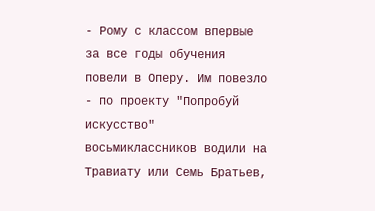- Рому с классом впервые за все годы обучения повели в Оперу. Им повезло - по проекту "Попробуй искусство" восьмиклассников водили на Травиату или Семь Братьев,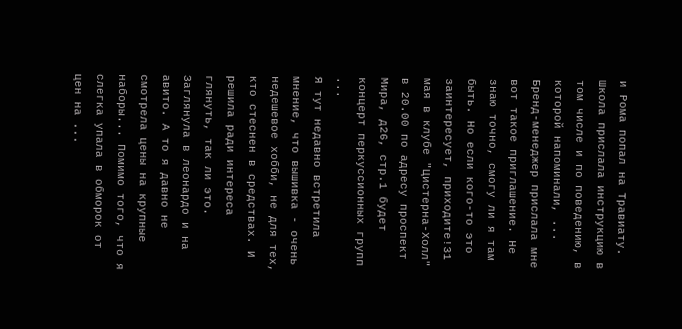и Рома попал на Травиату. Школа прислала инструкцию в том числе и по поведению, в которой напоминали, ...
Бренд-менеджер прислала мне вот такое приглашение. Не знаю точно, смогу ли я там быть. Но если кого-то это заинтересует, приходите!31 мая в клубе "Цистерна-Холл" в 20.00 по адресу проспект Мира, д26, стр.1 будет концерт перкуссионных групп ...
Я тут недавно встретила мнение, что вышивка - очень недешевое хобби, не для тех, кто стеснен в средствах. И решила ради интереса глянуть, так ли это. Заглянула в леонардо и на авито. А то я давно не смотрела цены на крупные наборы... Помимо того, что я слегка упала в обморок от цен на ...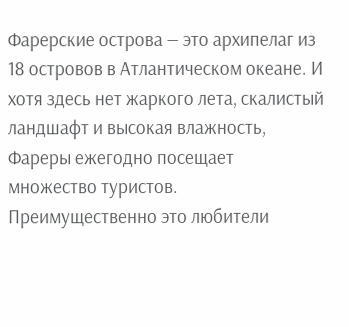Фарерские острова — это архипелаг из 18 островов в Атлантическом океане. И хотя здесь нет жаркого лета, скалистый ландшафт и высокая влажность, Фареры ежегодно посещает множество туристов. Преимущественно это любители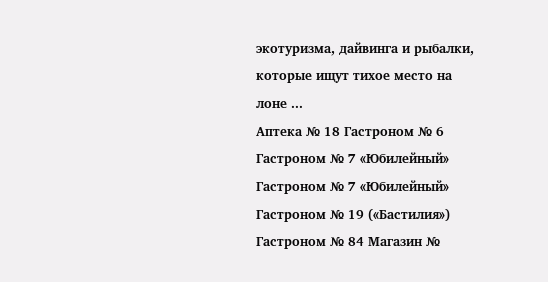экотуризма, дайвинга и рыбалки, которые ищут тихое место на лоне ...
Аптека № 18 Гастроном № 6 Гастроном № 7 «Юбилейный» Гастроном № 7 «Юбилейный» Гастроном № 19 («Бастилия») Гастроном № 84 Магазин №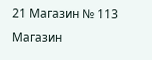21 Магазин № 113 Магазин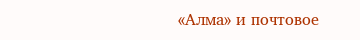«Алма» и почтовое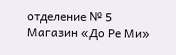отделение № 5 Магазин «До Ре Ми»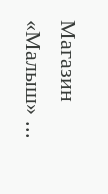Магазин «Малыш» ...